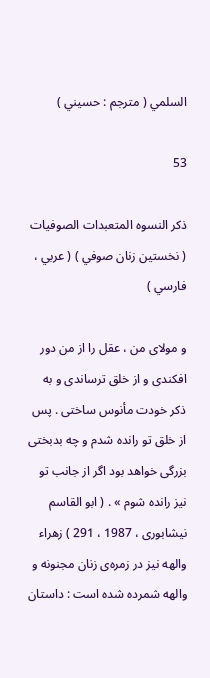السلمي ( مترجم : حسيني )

53

ذكر النسوه المتعبدات الصوفيات ( نخستين زنان صوفي ) ( عربي ، فارسي )

و مولاى من ، عقل را از من دور افكندى و از خلق ترساندى و به ذكر خودت مأنوس ساختى . پس از خلق تو رانده شدم و چه بدبختى بزرگى خواهد بود اگر از جانب تو نيز رانده شوم » . ( ابو القاسم نيشابورى ، 1987 ، 291 ) زهراء والهه نيز در زمره‌ى زنان مجنونه و والهه شمرده شده است : داستان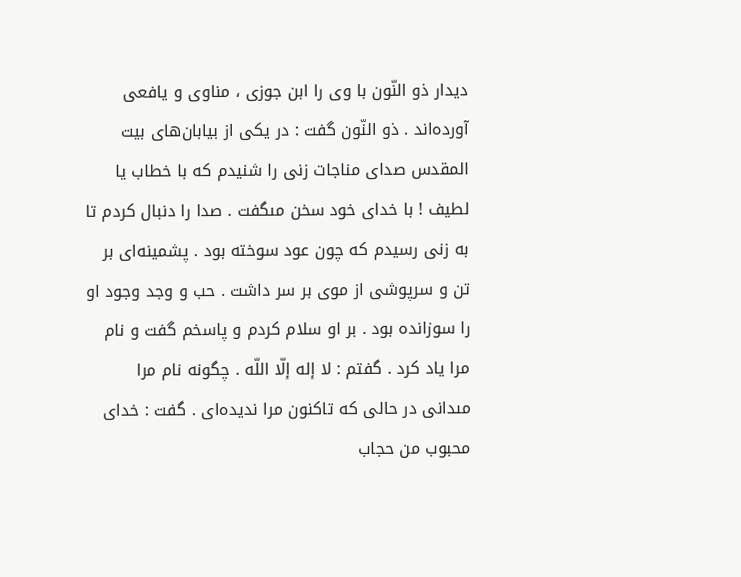ديدار ذو النّون با وى را ابن جوزى ، مناوى و يافعى آورده‌اند . ذو النّون گفت : در يكى از بيابان‌هاى بيت المقدس صداى مناجات زنى را شنيدم كه با خطاب يا لطيف ! با خداى خود سخن مىگفت . صدا را دنبال كردم تا به زنى رسيدم كه چون عود سوخته بود . پشمينه‌اى بر تن و سرپوشى از موى بر سر داشت . حب و وجد وجود او را سوزانده بود . بر او سلام كردم و پاسخم گفت و نام مرا ياد كرد . گفتم : لا إله إلّا اللّه . چگونه نام مرا مىدانى در حالى كه تاكنون مرا نديده‌اى . گفت : خداى محبوب من حجاب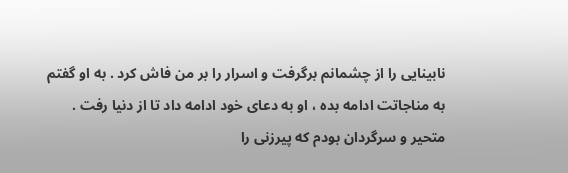نابينايى را از چشمانم برگرفت و اسرار را بر من فاش كرد . به او گفتم به مناجاتت ادامه بده ، او به دعاى خود ادامه داد تا از دنيا رفت . متحير و سرگردان بودم كه پيرزنى را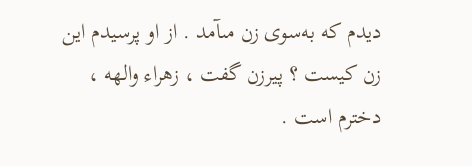ديدم كه به‌سوى زن مىآمد . از او پرسيدم اين زن كيست ؟ پيرزن گفت ، زهراء والهه ، دخترم است .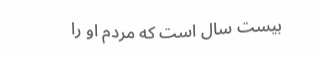بيست سال است كه مردم او را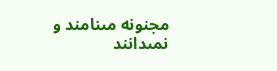مجنونه مىنامند و نمىدانند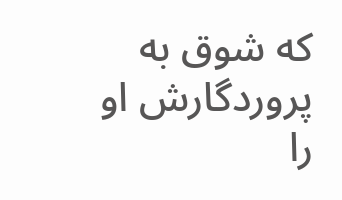كه شوق به پروردگارش او را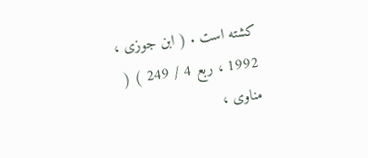كشته است . ( ابن جوزى ، 1992 ، ربع 4 / 249 ) ( مناوى ،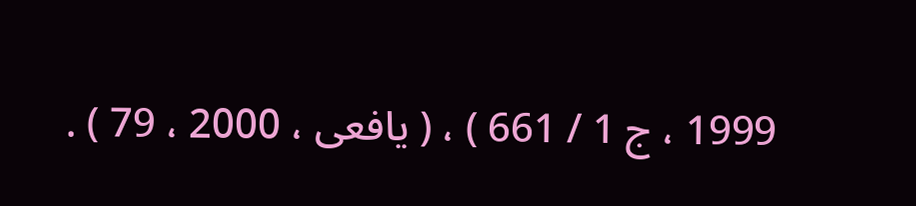1999 ، ج 1 / 661 ) ، ( يافعى ، 2000 ، 79 ) .